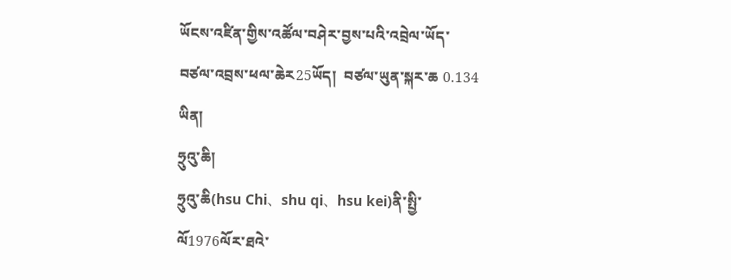ཡོངས་འཛིན་གྱིས་འཚོལ་བཤེར་བྱས་པའི་འབྲེལ་ཡོད་བཙལ་འབྲས་ཕལ་ཆེར25ཡོད།  བཙལ་ཡུན་སྐར་ཆ 0.134 ཡིན།
ཧྲུའུ་ཆི།
ཧྲུའུ་ཆི(hsu Chi、shu qi、hsu kei)ནི་སྤྱི་ལོ1976ལོར་ཐའེ་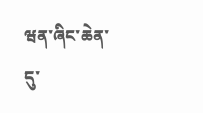ཝན་ཞིང་ཆེན་དུ་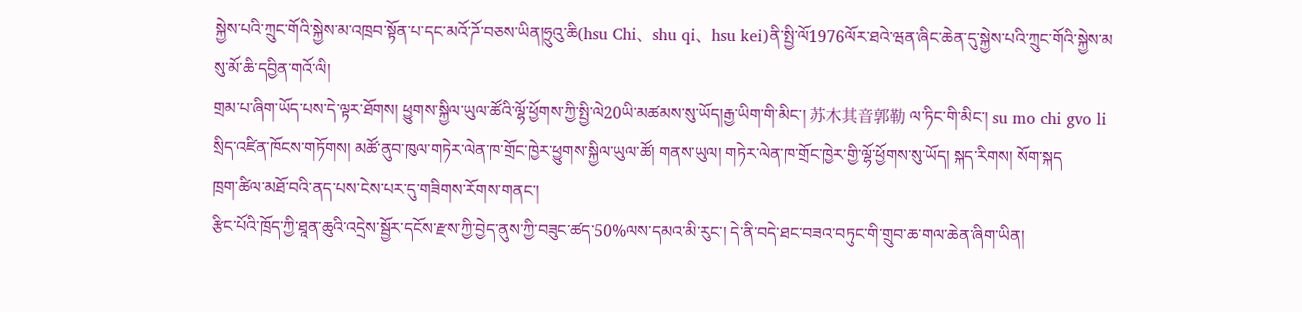སྐྱེས་པའི་ཀྲུང་གོའི་སྐྱེས་མ་འཁྲབ་སྟོན་པ་དང་མའོ་ཌོ་བཅས་ཡིན།ཧྲུའུ་ཆི(hsu Chi、shu qi、hsu kei)ནི་སྤྱི་ལོ1976ལོར་ཐའེ་ཝན་ཞིང་ཆེན་དུ་སྐྱེས་པའི་ཀྲུང་གོའི་སྐྱེས་མ
སུ་མོ་ཆི་དབྱིན་གའོ་ལི།
གྲམ་པ་ཞིག་ཡོད་པས་དེ་ལྟར་ཐོགས། ཕྱུགས་སྐྱིལ་ཡུལ་ཚོའི་ལྷོ་ཕྱོགས་ཀྱི་སྤྱི་ལེ20ཡི་མཚམས་སུ་ཡོད།རྒྱ་ཡིག་གི་མིང་། 苏木其音郭勒 ལ་ཏིང་གི་མིང་། su mo chi gvo li སྲིད་འཛིན་ཁོངས་གཏོགས། མཚོ་ནུབ་ཁུལ་གཏེར་ལེན་ཁ་གྲོང་ཁྱེར་ཕྱུགས་སྐྱིལ་ཡུལ་ཚོ། གནས་ཡུལ། གཏེར་ལེན་ཁ་གྲོང་ཁྱེར་གྱི་ལྷོ་ཕྱོགས་སུ་ཡོད། སྐད་རིགས། སོག་སྐད
ཁྲག་ཚིལ་མཐོ་བའི་ནད་པས་ངེས་པར་དུ་གཟིགས་རོགས་གནང་།
རྩིང་པོའི་ཁྲོད་ཀྱི་ཐཱན་ཆུའི་འདྲེས་སྦྱོར་དངོས་རྫས་ཀྱི་བྱེད་ནུས་ཀྱི་བཟུང་ཚད་50%ལས་དམའ་མི་རུང་། དེ་ནི་བདེ་ཐང་བཟའ་བཏུང་གི་གྲུབ་ཆ་གལ་ཆེན་ཞིག་ཡིན།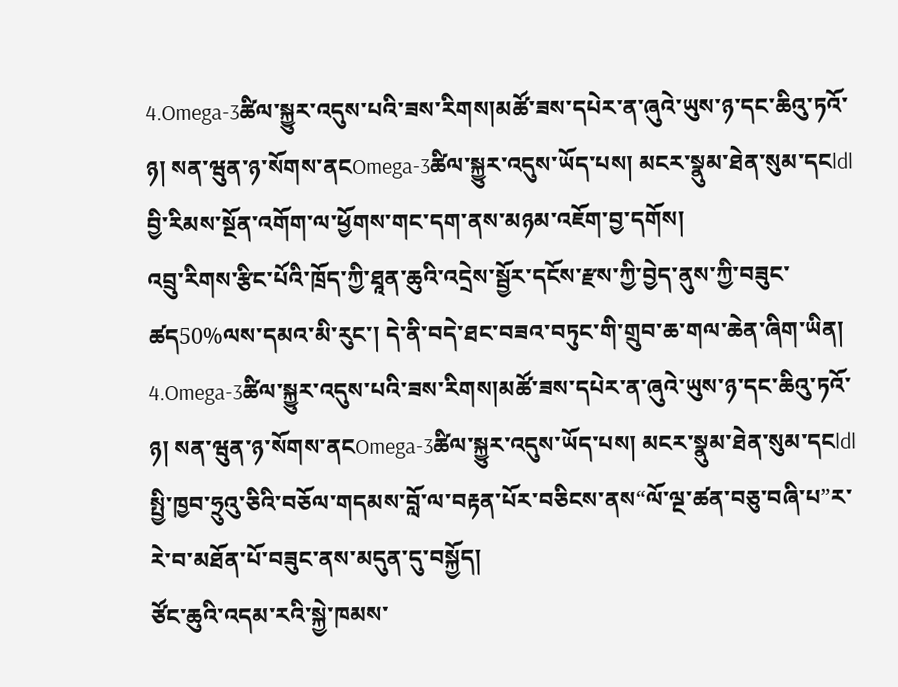4.Omega-3ཚིལ་སྐྱུར་འདུས་པའི་ཟས་རིགས།མཚོ་ཟས་དཔེར་ན་ཞུའེ་ཡུས་ཉ་དང་ཆིའུ་ཏའོ་ཉ། སན་ཝུན་ཉ་སོགས་ནངOmega-3ཚིལ་སྐྱུར་འདུས་ཡོད་པས། མངར་སྣུམ་ཐེན་སུམ་དངldl
བྱི་རིམས་སྔོན་འགོག་ལ་ཕྱོགས་གང་དག་ནས་མཉམ་འཇོག་བྱ་དགོས།
འབྲུ་རིགས་རྩིང་པོའི་ཁྲོད་ཀྱི་ཐཱན་ཆུའི་འདྲེས་སྦྱོར་དངོས་རྫས་ཀྱི་བྱེད་ནུས་ཀྱི་བཟུང་ཚད50%ལས་དམའ་མི་རུང་། དེ་ནི་བདེ་ཐང་བཟའ་བཏུང་གི་གྲུབ་ཆ་གལ་ཆེན་ཞིག་ཡིན། 4.Omega-3ཚིལ་སྐྱུར་འདུས་པའི་ཟས་རིགས།མཚོ་ཟས་དཔེར་ན་ཞུའེ་ཡུས་ཉ་དང་ཆིའུ་ཏའོ་ཉ། སན་ཝུན་ཉ་སོགས་ནངOmega-3ཚིལ་སྐྱུར་འདུས་ཡོད་པས། མངར་སྣུམ་ཐེན་སུམ་དངldl
སྤྱི་ཁྱབ་ཧྲུའུ་ཅིའི་བཅོལ་གདམས་བློ་ལ་བརྟན་པོར་བཅིངས་ནས“ལོ་ལྔ་ཚན་བཅུ་བཞི་པ”ར་རེ་བ་མཐོན་པོ་བཟུང་ནས་མདུན་དུ་བསྐྱོད།
ཙོང་ཆུའི་འདམ་རའི་སྐྱེ་ཁམས་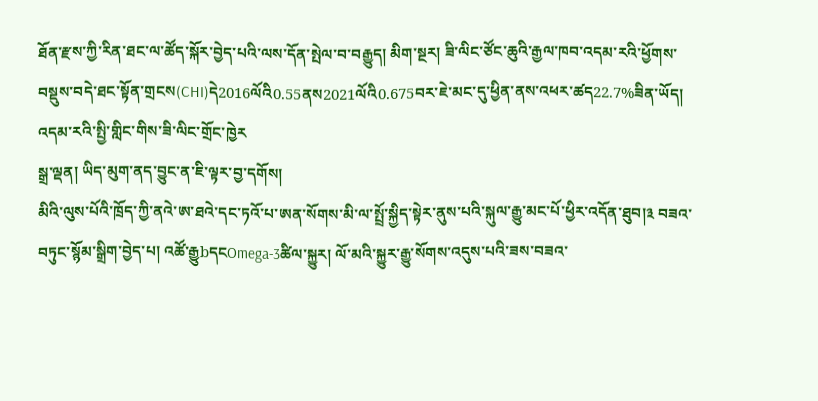ཐོན་རྫས་ཀྱི་རིན་ཐང་ལ་ཚོད་སྐོར་བྱེད་པའི་ལས་དོན་སྤེལ་བ་བརྒྱུད། མིག་སྔར། ཟི་ལིང་ཙོང་ཆུའི་རྒྱལ་ཁབ་འདམ་རའི་ཕྱོགས་བསྡུས་བདེ་ཐང་སྟོན་གྲངས(CHI)དེ2016ལོའི0.55ནས2021ལོའི0.675བར་ཇེ་མང་དུ་ཕྱིན་ནས་འཕར་ཚད22.7%ཟིན་ཡོད། འདམ་རའི་སྤྱི་གླིང་གིས་ཟི་ལིང་གྲོང་ཁྱེར
སྒྲ་ལྡན། ཡིད་མུག་ནད་བྱུང་ན་ཇི་ལྟར་བྱ་དགོས།
མིའི་ལུས་པོའི་ཁྲོད་ཀྱི་ནའེ་ཨ་ཐའེ་དང་ཏའོ་པ་ཨན་སོགས་མི་ལ་སྤྲོ་སྐྱིད་སྟེར་ནུས་པའི་སྐུལ་རྒྱུ་མང་པོ་ཕྱིར་འདོན་ཐུབ།༣ བཟའ་བཏུང་སྙོམ་སྒྲིག་བྱེད་པ། འཚོ་རྒྱུbདངOmega-3ཚིལ་སྐྱུར། ལོ་མའི་སྐྱུར་རྒྱུ་སོགས་འདུས་པའི་ཟས་བཟའ་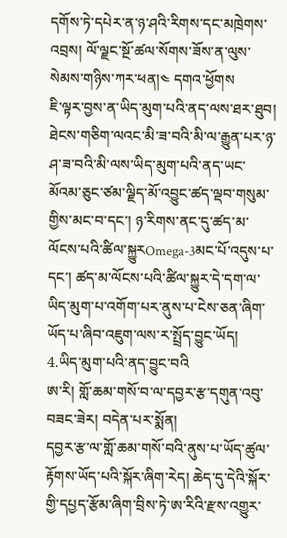དགོས་ཏེ་དཔེར་ན་ཉ་ཤའི་རིགས་དང་མཁྲེགས་འབྲས། ལོ་ལྗང་སྔོ་ཚལ་སོགས་ཟོས་ན་ལུས་སེམས་གཉིས་ཀར་ཕན།༤ དགའ་ཕྱོགས
ཇི་ལྟར་བྱས་ན་ཡིད་མུག་པའི་ནད་ལས་ཐར་ཐུབ།
ཐེངས་གཅིག་ལའང་མི་ཟ་བའི་མི་ལ་རྒྱུན་པར་ཉ་ཤ་ཟ་བའི་མི་ལས་ཡིད་མུག་པའི་ནད་ཡང་མོའམ་ཅུང་ཙམ་ལྗིད་མོ་འབྱུང་ཚད་ལྡབ་གསུམ་གྱིས་མང་བ་དང་། ཉ་རིགས་ནང་དུ་ཚད་མ་ལོངས་པའི་ཚིལ་སྐྱུརOmega-3མང་པོ་འདུས་པ་དང་། ཚད་མ་ལོངས་པའི་ཚིལ་སྐྱུར་དེ་དག་ལ་ཡིད་མུག་པ་འགོག་པར་ནུས་པ་ངེས་ཅན་ཞིག་ཡོད་པ་ཞིབ་འཇུག་ལས་ར་སྤྲོད་བྱུང་ཡོད། 4.ཡིད་མུག་པའི་ནད་བྱུང་བའི
ཨ་རི། གློ་ཆམ་གསོ་བ་ལ་དབྱར་རྩ་དགུན་འབུ་བཟང་ཟེར། བདེན་པར་སྨོན།
དབྱར་རྩ་ལ་གློ་ཆམ་གསོ་བའི་ནུས་པ་ཡོད་ཚུལ་རྟོགས་ཡོད་པའི་སྐོར་ཞིག་རེད། ཆེད་དུ་དེའི་སྐོར་གྱི་དཔྱད་རྩོམ་ཞིག་བྲིས་ཏེ་ཨ་རིའི་རྫས་འགྱུར་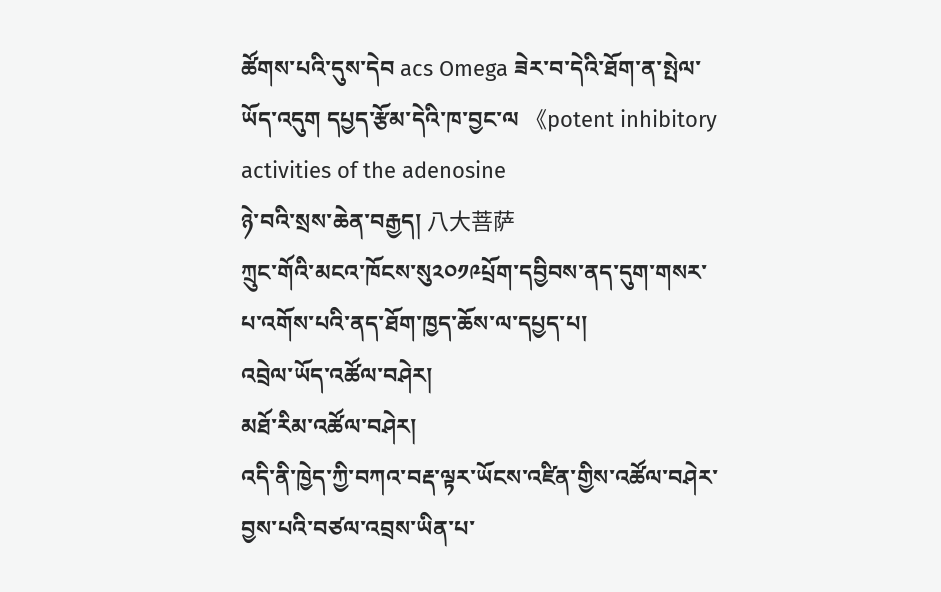ཚོགས་པའི་དུས་དེབ acs Omega ཟེར་བ་དེའི་ཐོག་ན་སྤེལ་ཡོད་འདུག དཔྱད་རྩོམ་དེའི་ཁ་བྱང་ལ 《potent inhibitory activities of the adenosine
ཉེ་བའི་སྲས་ཆེན་བརྒྱད། 八大菩萨
ཀྲུང་གོའི་མངའ་ཁོངས་སུ༢༠༡༩པྲོག་དབྱིབས་ནད་དུག་གསར་པ་འགོས་པའི་ནད་ཐོག་ཁྱད་ཆོས་ལ་དཔྱད་པ།
འབྲེལ་ཡོད་འཚོལ་བཤེར།
མཐོ་རིམ་འཚོལ་བཤེར།
འདི་ནི་ཁྱེད་ཀྱི་བཀའ་བརྡ་ལྟར་ཡོངས་འཛིན་གྱིས་འཚོལ་བཤེར་བྱས་པའི་བཙལ་འབྲས་ཡིན་པ་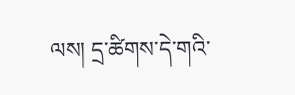ལས། དྲ་ཚིགས་དེ་གའི་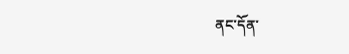ནང་དོན་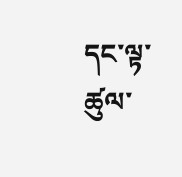དང་ལྟ་ཚུལ་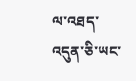ལ་འཐད་འདུན་ཅི་ཡང་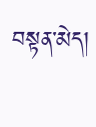བསྟན་མེད།